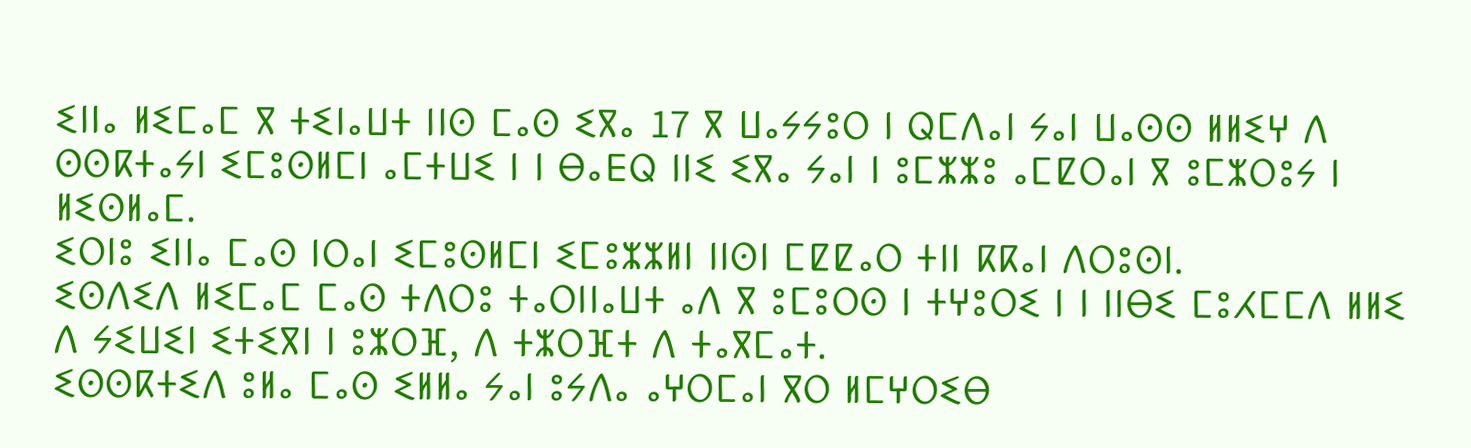ⵉⵏⵏⴰ ⵍⵉⵎⴰⵎ ⴳ ⵜⵉⵏⴰⵡⵜ ⵏⵏⵙ ⵎⴰⵙ ⵉⴳⴰ 17 ⴳ ⵡⴰⵢⵢⵓⵔ ⵏ ⵕⵎⴷⴰⵏ ⵢⴰⵏ ⵡⴰⵙⵙ ⵍⵍⵉⵖ ⴷ ⵙⵙⴽⵜⴰⵢⵏ ⵉⵎⵓⵙⵍⵎⵏ ⴰⵎⵜⵡⵉ ⵏ ⵏ ⴱⴰⴹⵕ ⵏⵏⵉ ⵉⴳⴰ ⵢⴰⵏ ⵏ ⵓⵎⵣⵣⵓ ⴰⵎⵇⵔⴰⵏ ⴳ ⵓⵎⵣⵔⵓⵢ ⵏ ⵍⵉⵙⵍⴰⵎ.
ⵉⵔⵏⵓ ⵉⵏⵏⴰ ⵎⴰⵙ ⵏⵔⴰⵏ ⵉⵎⵓⵙⵍⵎⵏ ⵉⵎⵓⵣⵣⵍⵏ ⵏⵏⵙⵏ ⵎⵇⵇⴰⵔ ⵜⵏⵏ ⴽⴽⴰⵏ ⴷⵔⵓⵙⵏ.
ⵉⵙⴷⵉⴷ ⵍⵉⵎⴰⵎ ⵎⴰⵙ ⵜⴷⵔⵓ ⵜⴰⵔⵏⵏⴰⵡⵜ ⴰⴷ ⴳ ⵓⵎⵓⵔⵙ ⵏ ⵜⵖⵓⵔⵉ ⵏ ⵏ ⵏⵏⴱⵉ ⵎⵓⵃⵎⵎⴷ ⵍⵍⵉ ⴷ ⵢⵉⵡⵉⵏ ⵉⵜⵉⴳⵏ ⵏ ⵓⵣⵔⴼ, ⴷ ⵜⵣⵔⴼⵜ ⴷ ⵜⴰⴳⵎⴰⵜ.
ⵉⵙⵙⴽⵜⵉⴷ ⵓⵍⴰ ⵎⴰⵙ ⵉⵍⵍⴰ ⵢⴰⵏ ⵓⵢⴷⴰ ⴰⵖⵔⵎⴰⵏ ⴳⵔ ⵍⵎⵖⵔⵉⴱ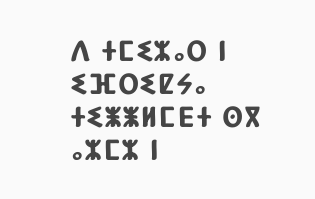ⴷ ⵜⵎⵉⵣⴰⵔ ⵏ ⵉⴼⵔⵉⵇⵢⴰ ⵜⵉⵥⵥⵍⵎⴹⵜ ⵙⴳ ⴰⵣⵎⵣ ⵏ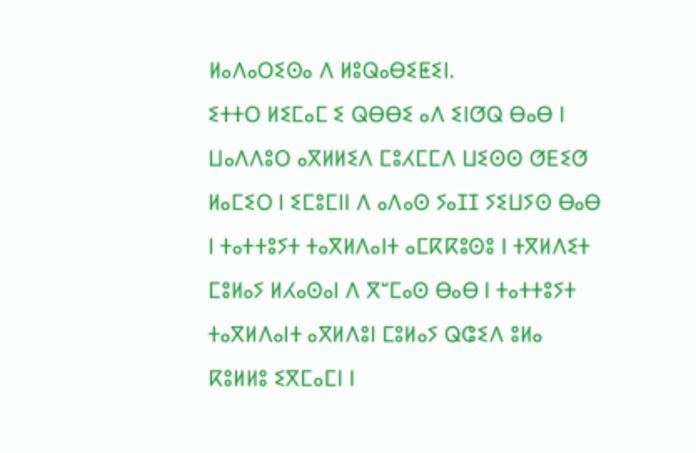ⵍⴰⴷⴰⵔⵉⵙⴰ ⴷ ⵍⵓⵕⴰⴱⵉⵟⵉⵏ.
ⵉⵜⵜⵔ ⵍⵉⵎⴰⵎ ⵉ ⵕⴱⴱⵉ ⴰⴷ ⵉⵏⵚⵕ ⴱⴰⴱ ⵏ ⵡⴰⴷⴷⵓⵔ ⴰⴳⵍⵍⵉⴷ ⵎⵓⵃⵎⵎⴷ ⵡⵉⵙⵙ ⵚⴹⵉⵚ ⵍⴰⵎⵉⵔ ⵏ ⵉⵎⵓⵎⵏⵏ ⴷ ⴰⴷⴰⵙ ⵢⴰⵊⵊ ⵢⵉⵡⵢⵙ ⴱⴰⴱ ⵏ ⵜⴰⵜⵜⵓⵢⵜ ⵜⴰⴳⵍⴷⴰⵏⵜ ⴰⵎⴽⴽⵓⵙⵓ ⵏ ⵜⴳⵍⴷⵉⵜ ⵎⵓⵍⴰⵢ ⵍⵃⴰⵙⴰⵏ ⴷ ⴳⵯⵎⴰⵙ ⴱⴰⴱ ⵏ ⵜⴰⵜⵜⵓⵢⵜ ⵜⴰⴳⵍⴷⴰⵏⵜ ⴰⴳⵍⴷⵓⵏ ⵎⵓⵍⴰⵢ ⵕⵛⵉⴷ ⵓⵍⴰ ⴽⵓⵍⵍⵓ ⵉⴳⵎⴰⵎⵏ ⵏ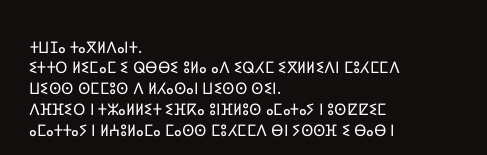ⵜⵡⵊⴰ ⵜⴰⴳⵍⴷⴰⵏⵜ.
ⵉⵜⵜⵔ ⵍⵉⵎⴰⵎ ⵉ ⵕⴱⴱⵉ ⵓⵍⴰ ⴰⴷ ⵉⵕⵃⵎ ⵉⴳⵍⵍⵉⴷⵏ ⵎⵓⵃⵎⵎⴷ ⵡⵉⵙⵙ ⵙⵎⵎⵓⵙ ⴷ ⵍⵃⴰⵙⴰⵏ ⵡⵉⵙⵙ ⵙⵉⵏ.
ⴷⴼⴼⵉⵔ ⵏ ⵜⵣⴰⵍⵍⵉⵜ ⵉⴼⴽⴰ ⵓⵏⴼⵍⵓⵙ ⴰⵎⴰⵜⴰⵢ ⵏ ⵓⵙⵇⵇⵉⵎ ⴰⵎⴰⵜⵜⴰⵢ ⵏ ⵍⵄⵓⵍⴰⵎⴰ ⵎⴰⵙⵙ ⵎⵓⵃⵎⵎⴷ ⴱⵏ ⵢⵙⵙⴼ ⵉ ⴱⴰⴱ ⵏ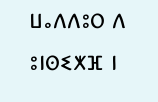ⵡⴰⴷⴷⵓⵔ ⴷ ⵓⵏⵙⵉⵅⴼ ⵏ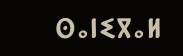ⵙⴰⵏⵉⴳⴰⵍ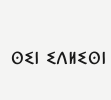ⵙⵉⵏ ⵉⴷⵍⵉⵙⵏ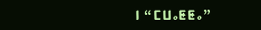ⵏ “ⵎⵡⴰⵟⵟⴰ”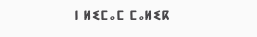ⵏ ⵍⵉⵎⴰⵎ ⵎⴰⵍⵉⴽ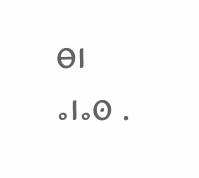ⴱⵏ ⴰⵏⴰⵙ .